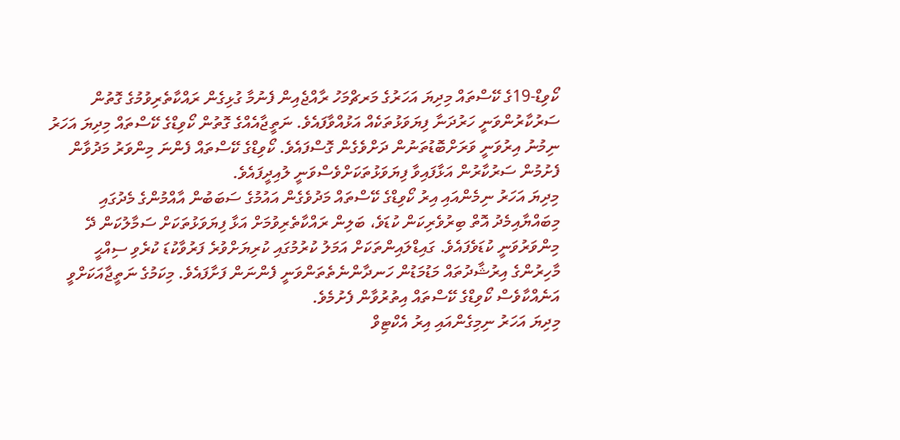ކޯވިޑް-19ގެ ކޭސްތައް މިދިޔަ އަހަރުގެ މަރޗްމަހު ރާއްޖެއިން ފެނުމާ ގުޅިގެން ރައްކާތެރިވުމުގެ ގޮތުން ސަރުކާރުންވަނީ ހަރުދަނާ ފިޔަވަޅުތަކެއް އަޅުއްވާފައެވެ. ނަތީޖާއެއްގެ ގޮތުން ކޯވިޑްގެ ކޭސްތައް މިދިޔަ އަހަރު ނިމުނު އިރުވަނީ ވަރަށްބޮޑުތަނުން ދަށްވެގެން ގޮސްފައެވެ. ކޯވިޑްގެ ކޭސްތައް ފެންނަ މިންވަރު މަދުވާން ފެށުމުން ސަރުކާރުން އަޅާފައިވާ ފިޔަވަޅުތަކަށްވެސްވަނީ ލުއިދީފައެވެ.
މިދިޔަ އަހަރު ނިމެންއައި އިރު ކޯވިޑްގެ ކޭސްތައް މަދުވެގެން އައުމުގެ ސަބަބުން އާއްމުންގެ މެދުގައި މިބައްޔާއިމެދު އޮތް ބިރުވެރިކަން ކުޑަވެ، ބަލިން ރައްކާތެރިވުމަށް އަޅާ ފިޔަވަޅުތަކަށް ސަމާލުކަން ދޭ މިންވަރުވަނީ ކުޑަވެފައެވެ. ގައިޑްލައިންތަކަށް އަމަލު ކުރުމުގައި ކުރިޔަށްވުރެ ފަރުވާކުޑަ ކުރެވި ސިއްޙީ މާހިރުންގެ އިރުޝާދުތައް މަޑުމަޑުން ހަނދާންނެތެތަންވަނީ ފެންނަން ފަށާފައެވެ. މިކަމުގެ ނަތީޖާއަކަށްވީ އަނެއްކާވެސް ކޯވިޑްގެ ކޭސްތައް އިތުރުވާން ފެށުމެވެ.
މިދިޔަ އަހަރު ނިމިގެންއައި އިރު އެކްޓިވް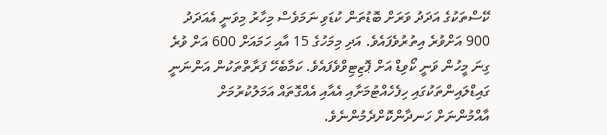ކޭސްތަކުގެ އަދަދު ވަރަށް ބޮޑުތަން ކުޑަވި ނަމަވެސް މިހާރު މިވަނީ އެއަދަދު 900 އަށްވުރެ އިތުރުވެފައެވެ. އަދި މިމަހުގެ 15 އާއި ހަމައަށް 600 އަށް ވުރެ ގިނަ މީހުން ވަނީ ކޯވިޑް އަށް ޕޮޒިޓިވްވެފައެވެ. ކަމާބެހޭ ފަރާތްތަކުން އަންނަނީ ގައިޑްލައިންތަކުގައި ހިފެހެއްޓުމަށާއި އެއާއި އެއްގޮތައް އަމަލުކުރުމަށް އާއްމުންނަށް ހަނދާންކޮށްދެމުންނެވެ.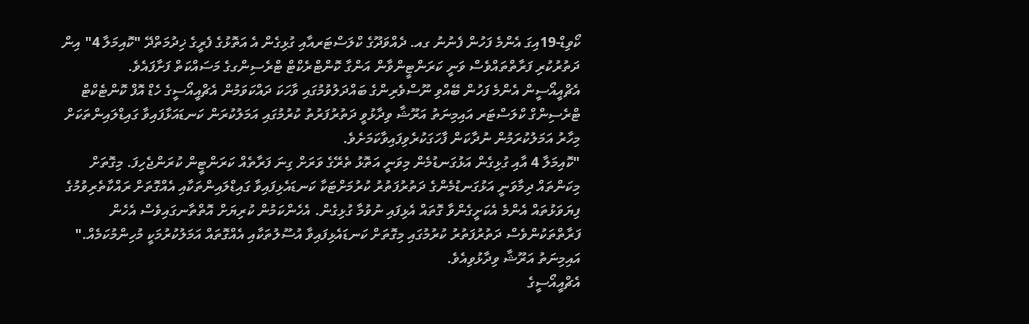ކޯވިޑް-19އިގަ އެންމެ ފަހުން ފެނުނު ގއ. ދެއްވަދޫގެ ކްލަސްޓަރއާއި ގުޅިގެން އެ އަތޮޅުގެ ފެރީގެ ޚިދުމަތްދޭ "ކޮއިމަލާ 4" އިން ދަތުރުކުރި ފަރާތްތައްވެސް ވަނީ ކަރަންޓީންވާން އަންގާ ކޮންޓްރެކްޓް ޓްރެސިންގގެ މަސައްކަތް ފަށާފައެވެ.
އެޗްއީއޯސީން އެންމެ ފަހުން ބޭއްވި ނޫސްވެރިންގެ ބައްދަލުވުމުގައި ވާހަކަ ދައްކަވަމުން އެޗްއީއޯސީގެ ހެޑް އޮފް ކޮންޓެކްޓް ޓްރެސިންގް ކްލަސްޓަރ އައިމިނަތު އަރޫޝާ ވިދާޅުވީ ދަތުރުފަރުތު ކުރުމުގައި އަމަލުކުރަން ކަނޑައަޅާފައިވާ ގައިޑްލައިންތަކަށް މިހާރު އަމަލުކުރަމުން ނުދާކަން ފާހަގަކުރެވިފައިވާކަމަށެވެ.
"ކޮއިމަލާ 4 އާއި ގުޅިގެން އަޅުގަނޑުމެން މިވަނީ އަތޮޅު ތެރޭގެ ވަރަށް ގިނަ ފަރާތެއް ކަރަންޓީން ކުރަންޖެހިފަ. މިގޮތަށް މިކަންތައް ދިމާވަނީ އަޅުގަނޑުމެންގެ ދަތުރުފަތުރު ކުރުމަށްޓަކާ ކަނޑައެޅިފައިވާ ގައިޑްލައިންތަކާއި އެއްގޮތަށް ރައްކާތެރިވުމުގެ ފިޔަވަޅުތައް އެންމެ އެކަށީގެންވާ ގޮތައް އެޅިފައި ނުވުމާ ގުޅިގެން. އެހެންކަމުން ކުރިޔަށް އޮތްތާނގައިވެސް އެހެން ފަރާތްތަކުންވެސް ދަތުރުފަތުރު ކުރުމުގައި މިގޮތަށް ކަނޑައެޅިފައިވާ އުސޫލުތަކާއި އެއްގޮތައް އަމަލުކުރުމަކީ މުހިންމުކަމެއް." އައިމިނަތު އަރޫޝާ ވިދާޅުވިއެވެ.
އެޗްއީއޯސީގެ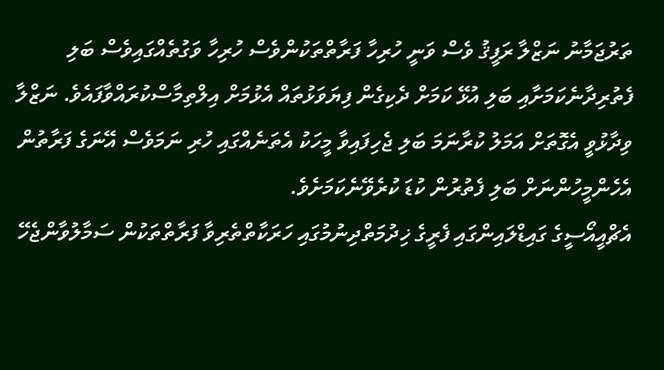ތަރުޖަމާނު ނަޒްލާ ރަފީޤު ވެސް ވަނީ ހުރިހާ ފަރާތްތަކުންވެސް ހުރިހާ ވަގުތެއްގައިވެސް ބަލި ފެތުރިދާނެކަމަށާއި ބަލި އުޅޭ ކަމަށް ދެކިގެން ފިޔަވަޅުތައް އެޅުމަށް އިލްތިމާސްކުރައްވާފައެވެ. ނަޒްލާ ވިދާޅުވީ އެގޮތަށް އަމަލު ކުރާނަމަ ބަލި ޖެހިފައިވާ މީހަކު އެތަނެއްގައި ހުރި ނަމަވެސް އޭނަގެ ފަރާތުން އެހެންމީހުންނަށް ބަލި ފެތުރުން ކުޑަ ކުރެވޭނެކަމަށެވެ.
އެޗްއީއޯސީގެ ގައިޑްލައިންގައި ފެރީގެ ޚިދުމަތްދިނުމުގައި ހަރަކާތްތެރިވާ ފަރާތްތަކުން ސަމާލުވާންޖެހޭ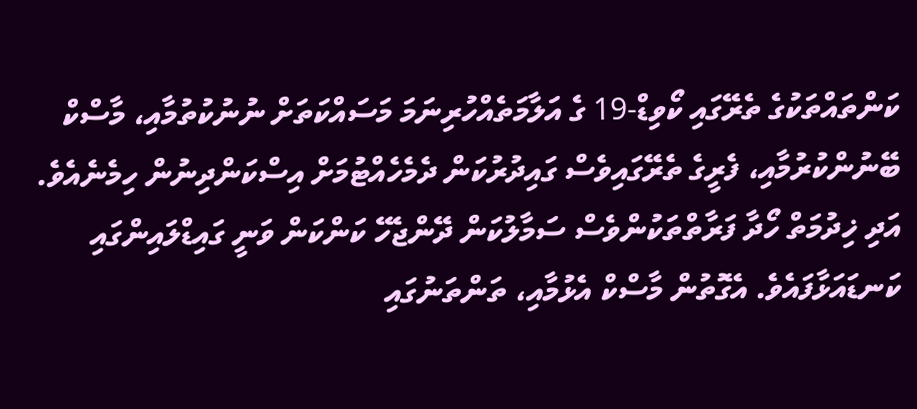ކަންތައްތަކުގެ ތެރޭގައި ކޯވިޑް-19 ގެ އަލާމަތެއްހުރިނަމަ މަސައްކަތަށް ނުނުކުތުމާއި، މާސްކް ބޭނުންކުރުމާއި، ފެރީގެ ތެރޭގައިވެސް ގައިދުރުކަން ދެމެހެއްޓުމަށް އިސްކަންދިނުން ހިމެނެއެވެ. އަދި ޚިދުމަތް ހޯދާ ފަރާތްތަކުންވެސް ސަމާލުކަން ދޭންޖެހޭ ކަންކަން ވަނީ ގައިޑްލައިންގައި ކަނޑައަޅާފައެވެ. އެގޮތުން މާސްކް އެޅުމާއި، ތަންތަނުގައި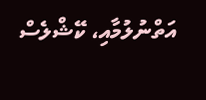އަތްނުލުމާއި، ކޭޝްލެސް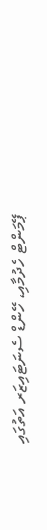ޕޭމަންޓް ހެދުމާއި، ހޭންޑް ސެނަޓައިޒަރ އަތުގައި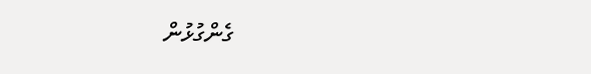ގެންގުޅުން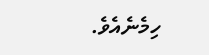ހިމެނެއެވެ.